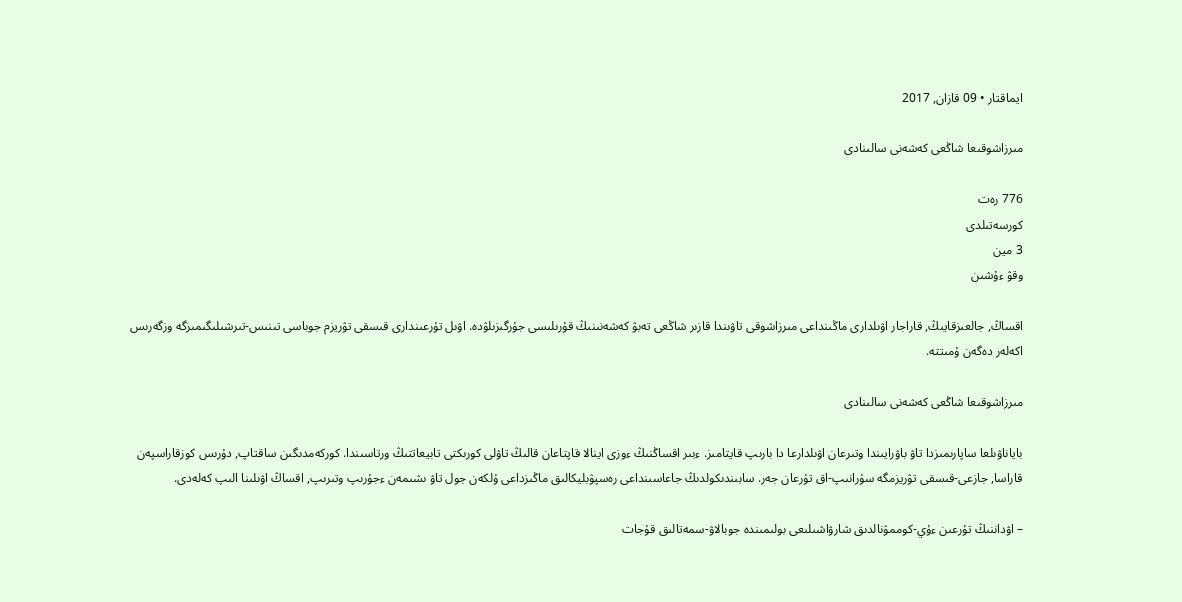ايماقتار • 09 قازان, 2017

مىرزاشوقىعا شاڭعى كەشەنى سالىنادى

776 رەت
كورسەتىلدى
3 مين
وقۋ ءۇشىن

اقساڭ, جالعىزقايىڭ, قاراجار اۋىلدارى ماڭىنداعى مىرزاشوقى تاۋىندا قازىر شاڭعى تەبۋ كەشەنىنىڭ قۇرىلىسى جۇرگىزىلۋدە. اۋىل تۇرعىندارى قىسقى تۋريزم جوباسى تىنىس-تىرشىلىگىمىزگە وزگەرىس اكەلەر دەگەن ۇمىتتە.

مىرزاشوقىعا شاڭعى كەشەنى سالىنادى

باياناۋىلعا ساپارىمىزدا تاۋ باۋرايىندا وتىرعان اۋىلدارعا دا بارىپ قايتامىز. ءبىر اقساڭنىڭ ءوزى اينالا قاپتاعان قالىڭ تاۋلى كورىكتى تابيعاتتىڭ ورتاسىندا. كوركەمدىگىن ساقتاپ, دۇرىس كوزقاراسپەن قاراسا, جازعى-قىسقى تۋريزمگە سۇرانىپ-اق تۇرعان جەر. سابىندىكولدىڭ جاعاسىنداعى رەسپۋبليكالىق ماڭىزداعى ۇلكەن جول تاۋ ىشىمەن ءجۇرىپ وتىرىپ, اقساڭ اۋىلىنا الىپ كەلەدى.

– اۋداننىڭ تۇرعىن ءۇي-كوممۋنالدىق شارۋاشىلىعى بولىمىندە جوبالاۋ-سمەتالىق قۇجات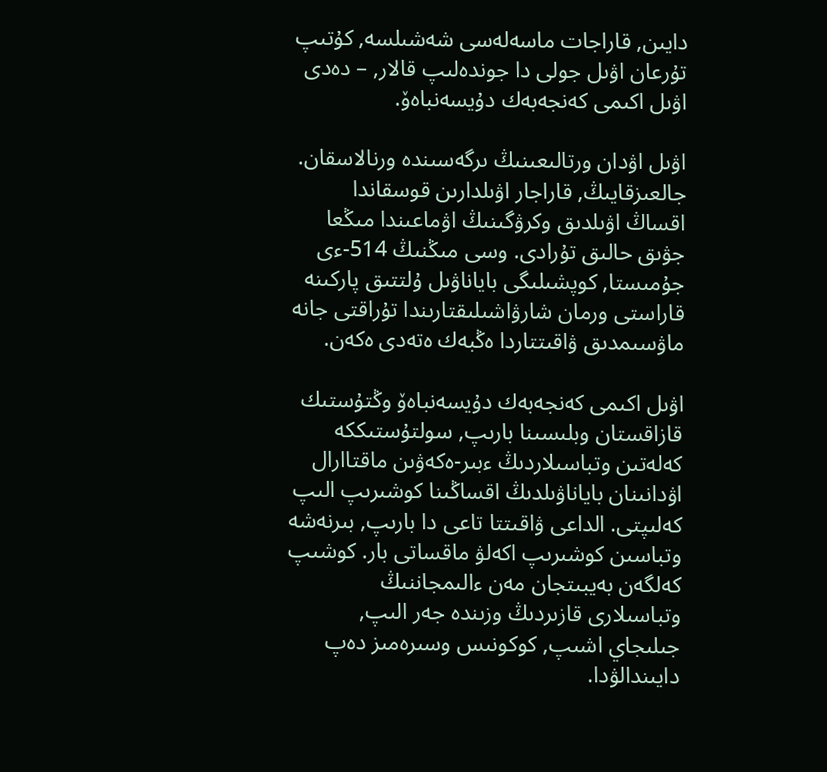دايىن, قاراجات ماسەلەسى شەشىلسە, كۇتىپ تۇرعان اۋىل جولى دا جوندەلىپ قالار, – دەدى اۋىل اكىمى كەنجەبەك دۇيسەنباەۆ.

اۋىل اۋدان ورتالىعىنىڭ ىرگەسىندە ورنالاسقان. جالعىزقايىڭ, قاراجار اۋىلدارىن قوسقاندا اقساڭ اۋىلدىق وكرۋگىنىڭ اۋماعىندا مىڭعا جۋىق حالىق تۇرادى. وسى مىڭنىڭ 514-ءى جۇمىستا, كوپشىلىگى باياناۋىل ۇلتتىق پاركىنە قاراستى ورمان شارۋاشىلىقتارىندا تۇراقتى جانە ماۋسىمدىق ۋاقىتتاردا ەڭبەك ەتەدى ەكەن.

اۋىل اكىمى كەنجەبەك دۇيسەنباەۆ وڭتۇستىك قازاقستان وبلىسىنا بارىپ, سولتۇستىككە كەلەتىن وتباسىلاردىڭ ءبىر-ەكەۋىن ماقتاارال اۋدانىنان باياناۋىلدىڭ اقساڭىنا كوشىرىپ الىپ كەلىپتى. الداعى ۋاقىتتا تاعى دا بارىپ, بىرنەشە وتباسىن كوشىرىپ اكەلۋ ماقساتى بار. كوشىپ كەلگەن بەيبىتجان مەن ءالىمجاننىڭ وتباسىلارى قازىردىڭ وزىندە جەر الىپ, جىلىجاي اشىپ, كوكونىس وسىرەمىز دەپ دايىندالۋدا.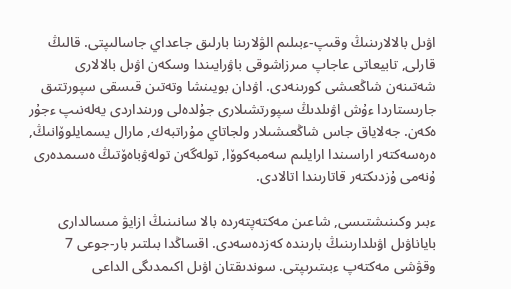اۋىل بالالارىنىڭ وقىپ-ءبىلىم الۋلارىنا بارلىق جاعداي جاسالىپتى. قالىڭ قارلى, تابيعاتى عاجاپ مىرزاشوقى باۋرايىندا وسكەن اۋىل بالالارى شەتىنەن شاڭعىشى كورىنەدى. اۋدان بويىنشا وتەتىن قىسقى سپورتتىق جارىستاردا ءۇش اۋىلدىڭ سپورتشىلارى جۇلدەلى ورىنداردى يەلەنىپ ءجۇر ەكەن. جەلاياق جاس شاڭعىشىلار ولجاتاي مۇراتبەك, مارال يسمايلوۆانىڭ, ەرەسەكتەر اراسىندا ارايلىم سەمبەكوۆا, تولەگەن تولەۋباەۆتىڭ ەسىمدەرى ۇنەمى ۇزدىكتەر قاتارىندا اتالادى.

ءبىر وكىنىشتىسى, شاعىن مەكتەپتەردە بالا سانىنىڭ ازايۋ مىسالدارى باياناۋىل اۋىلدارىنىڭ بارىندە كەزدەسەدى. اقساڭدا بىلتىر بار-جوعى 7 وقۋشى مەكتەپ ءبىتىرىپتى. سوندىقتان اۋىل اكىمدىگى الداعى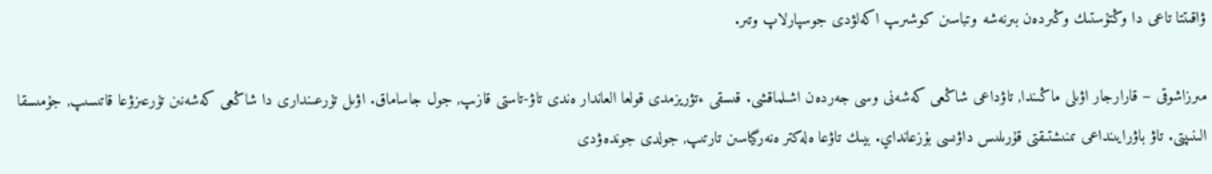ۋاقىتتا تاعى دا وڭتۇستىك وڭىردەن بىرنەشە وتباسىن كوشىرىپ اكەلۋدى جوسپارلاپ وتىر.

مىرزاشوقى – قارارجار اۋىلى ماڭىندا, تاۋداعى شاڭعى كەشەنى وسى جەردەن اشىلماقشى. قىسقى ءتۋريزمدى قولعا العاندار ەندى تاۋ-تاستى قازىپ, جول جاساماق. اۋىل تۇرعىندارى دا شاڭعى كەشەنىن تۇرعىزۋعا قاتىسىپ, جۇمىسقا الىنىپتى. تاۋ باۋرايىنداعى تىنىشتىقتى قۇرىلىس داۋىسى بۇزعانداي. بيىك تاۋعا ەلەكتر ەنەرگياسىن تارتىپ, جولدى جوندەۋدى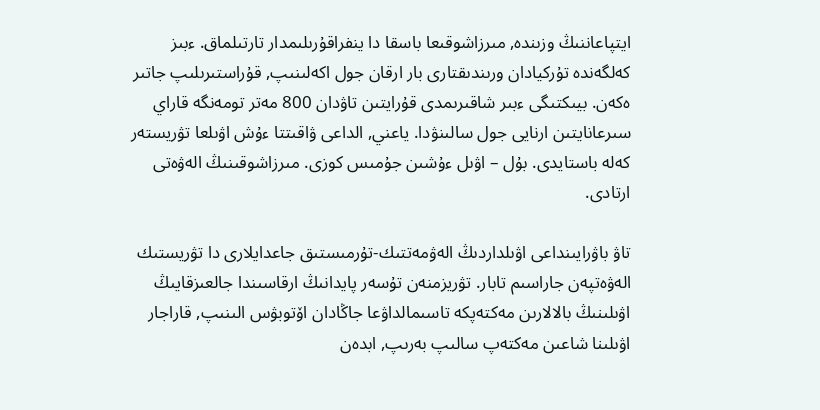ايتپاعاننىڭ وزىندە, مىرزاشوقىعا باسقا دا ينفراقۇرىلىمدار تارتىلماق. ءبىز كەلگەندە تۇركيادان ورىندىقتارى بار ارقان جول اكەلىنىپ, قۇراستىرىلىپ جاتىر ەكەن. بيىكتىگى ءبىر شاقىرىمدى قۇرايتىن تاۋدان 800 مەتر تومەنگە قاراي سىرعانايتىن ارنايى جول سالىنۋدا. ياعني, الداعى ۋاقىتتا ءۇش اۋىلعا تۋريستەر كەلە باستايدى. بۇل – اۋىل ءۇشىن جۇمىس كوزى. مىرزاشوقىنىڭ الەۋەتى ارتادى.

تاۋ باۋرايىنداعى اۋىلداردىڭ الەۋمەتتىك-تۇرمىستىق جاعدايلارى دا تۋريستىك الەۋەتپەن جاراسىم تابار. تۋريزمنەن تۇسەر پايدانىڭ ارقاسىندا جالعىزقايىڭ اۋىلىنىڭ بالالارىن مەكتەپكە تاسىمالداۋعا جاڭادان اۆتوبۋس الىنىپ, قاراجار اۋىلىنا شاعىن مەكتەپ سالىپ بەرىپ, ابدەن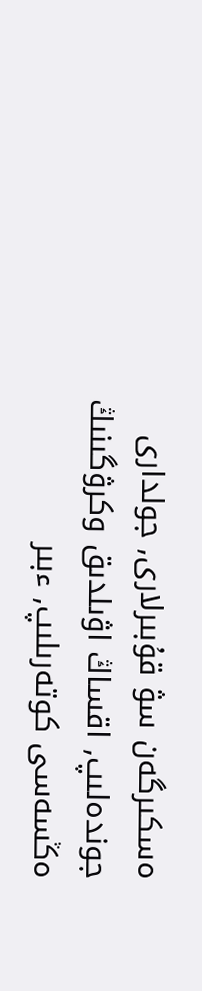ەسكىرگەن سۋ قۇبىرلارى, جولدارى جوندەلىپ, اقساڭ اۋىلدىق وكرۋگىنىڭ ەڭسەسى كوتەرىلىپ, ءبىر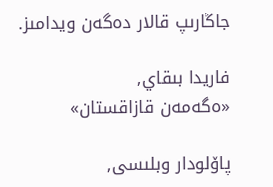جاڭارىپ قالار دەگەن ويدامىز.

فاريدا بىقاي,
«ەگەمەن قازاقستان»

پاۆلودار وبلىسى,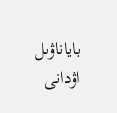باياناۋىل اۋدانى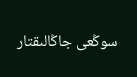سوڭعى جاڭالىقتار